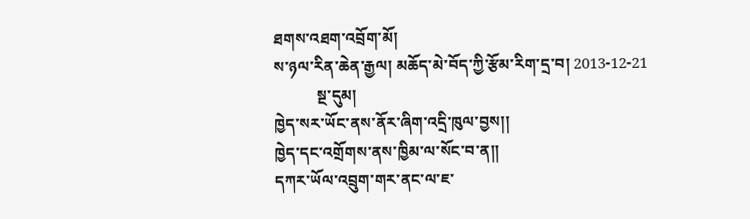ཐགས་འཐག་འབྲོག་མོ།
ས་ཉལ་རིན་ཆེན་རྒྱལ། མཆོད་མེ་བོད་ཀྱི་རྩོམ་རིག་དྲ་བ། 2013-12-21
           སྔ་དུམ།
ཁྱེད་སར་ཡོང་ནས་ནོར་ཞིག་འདྲི་ཁུལ་བྱས།།
ཁྱེད་དང་འགྲོགས་ནས་ཁྱིམ་ལ་སོང་བ་ན།།
དཀར་ཡོལ་འབྲུག་གར་ནང་ལ་ཇ་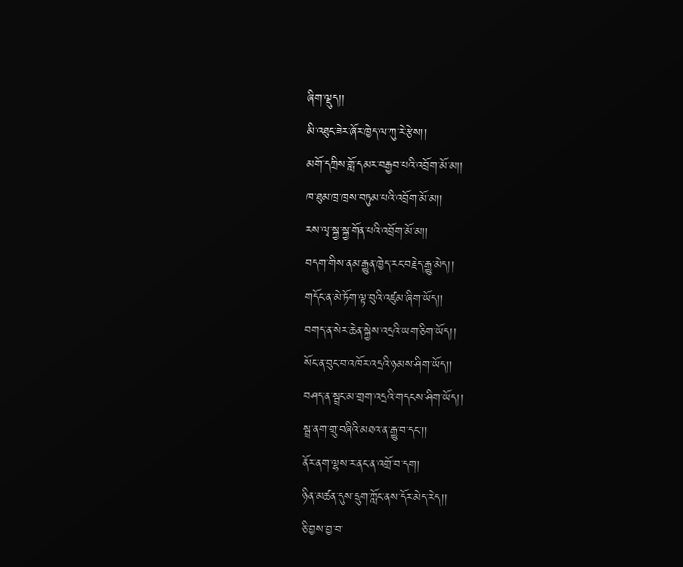ཞིག་ལྡུད།།
མི་འཐུང་ཟེར་ཞོར་ཁྱེད་ལ་ཀུ་རེ་རྩེས།།
མགོ་དཀྲིས་གློ་དམར་བརྒྱབ་པའི་འབྲོག་མོ་མ།།
ཁ་ཐུམ་ཁྲ་ཁྲས་བཏུམ་པའི་འབྲོག་མོ་མ།།
རས་ལྭ་སྐྱ་སྐྱ་གོན་པའི་འབྲོག་མོ་མ།།
བདག་གིས་ནམ་རྒྱུན་ཁྱེད་རང་བརྗེད་རྒྱུ་མེད།།
གདོང་ན་མེ་ཏོག་ལྟ་བུའི་འཛུམ་ཞིག་ཡོད།།
བགད་ན་སེར་ཆེན་སྐྱེས་འདྲའི་ཡག་ཅིག་ཡོད།།
སོང་ན་བུང་བ་འཁོར་འདྲའི་ཉམས་ཤིག་ཡོད།།
བཤད་ན་སྦྲང་མ་གྲག་འདྲའི་གདངས་ཤིག་ཡོད།།
སྦྲ་ནག་གྲུ་བཞིའི་མཐའ་ན་རྒྱུ་བ་དང་།།
ནོར་ནག་ལྷས་ར་ནང་ན་འགྲོ་བ་དག།
ཉིན་མཚན་དུས་དྲུག་ཀློང་ནས་དོར་མེད་རེད།།
ཅི་བྱས་བྱ་བ་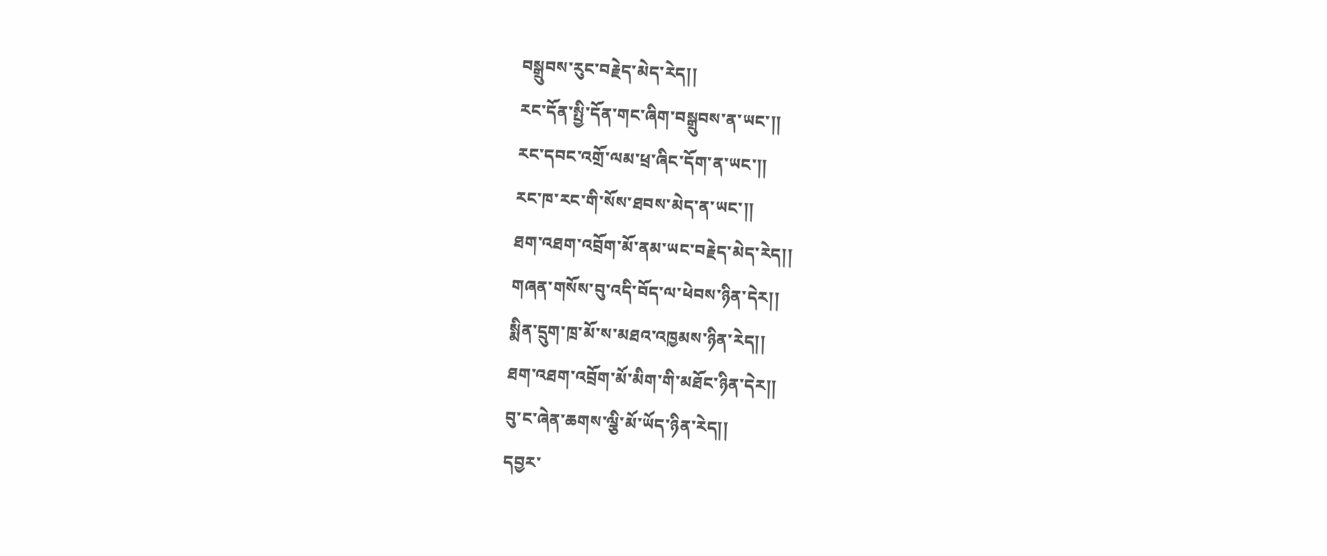བསྒྲུབས་རུང་བརྗེད་མེད་རེད།།
རང་དོན་སྤྱི་དོན་གང་ཞིག་བསྒྲུབས་ན་ཡང་།།
རང་དབང་འགྲོ་ལམ་ཕྲ་ཞིང་དོག་ན་ཡང་།།
རང་ཁ་རང་གི་སོས་ཐབས་མེད་ན་ཡང་།།
ཐག་འཐག་འབྲོག་མོ་ནམ་ཡང་བརྗེད་མེད་རེད།།
གཞན་གསོས་བུ་འདི་བོད་ལ་ཕེབས་ཉིན་དེར།།
སྨིན་དྲུག་ཁྲ་མོ་ས་མཐའ་འཁྱམས་ཉིན་རེད།།
ཐག་འཐག་འབྲོག་མོ་མིག་གི་མཐོང་ཉིན་དེར།།
བུ་ང་ཞེན་ཆགས་ལྕི་མོ་ཡོད་ཉིན་རེད།།
དབྱར་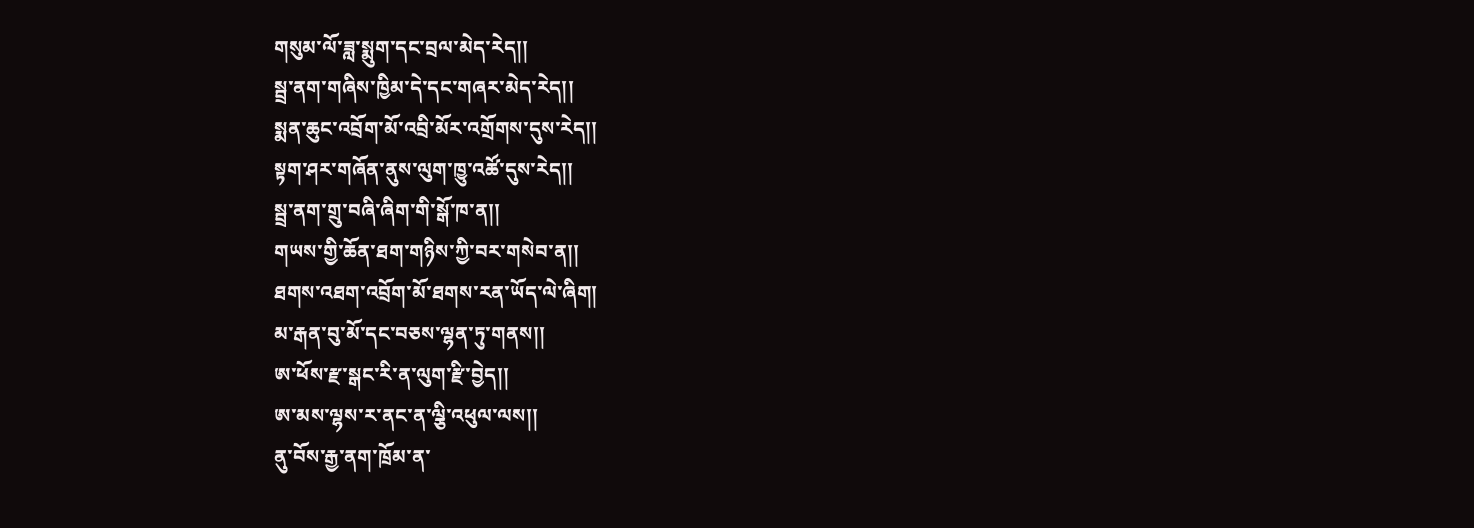གསུམ་ལོ་ཟླ་སྨུག་དང་བྲལ་མེད་རེད།།
སྦྲ་ནག་གཞིས་ཁྱིམ་དེ་དང་གཞར་མེད་རེད།།
སྨན་ཆུང་འབྲོག་མོ་འབྲི་མོར་འགྲོགས་དུས་རེད།།
སྟག་ཤར་གཞོན་ནུས་ལུག་ཁྱུ་འཚོ་དུས་རེད།།
སྦྲ་ནག་གྲུ་བཞི་ཞིག་གི་སྒོ་ཁ་ན།།
གཡས་གྱི་ཆོན་ཐག་གཉིས་ཀྱི་བར་གསེབ་ན།།
ཐགས་འཐག་འབྲོག་མོ་ཐགས་རན་ཡོད་ལེ་ཞིག།
མ་རྒན་བུ་མོ་དང་བཅས་ལྷན་ཏུ་གནས།།
ཨ་ཕོས་རྫ་སྒང་རི་ན་ལུག་རྫི་བྱེད།།
ཨ་མས་ལྷས་ར་ནང་ན་ལྕི་འཕུལ་ལས།།
ནུ་བོས་རྒྱ་ནག་ཁྲོམ་ན་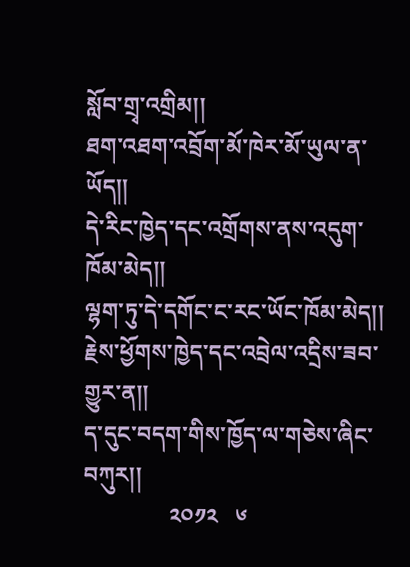སློབ་གྲྭ་འགྲིམ།།
ཐག་འཐག་འབྲོག་མོ་ཁེར་མོ་ཡུལ་ན་ཡོད།།
དེ་རིང་ཁྱེད་དང་འགྲོགས་ནས་འདུག་ཁོམ་མེད།།
ལྷག་ཏུ་དེ་དགོང་ང་རང་ཡོང་ཁོམ་མེད།།
རྗེས་ཕྱོགས་ཁྱེད་དང་འབྲེལ་འདྲིས་ཟབ་གྱུར་ན།།
ད་དུང་བདག་གིས་ཁྱོད་ལ་གཅེས་ཞིང་བཀུར།།
               ༢༠༡༢   ༦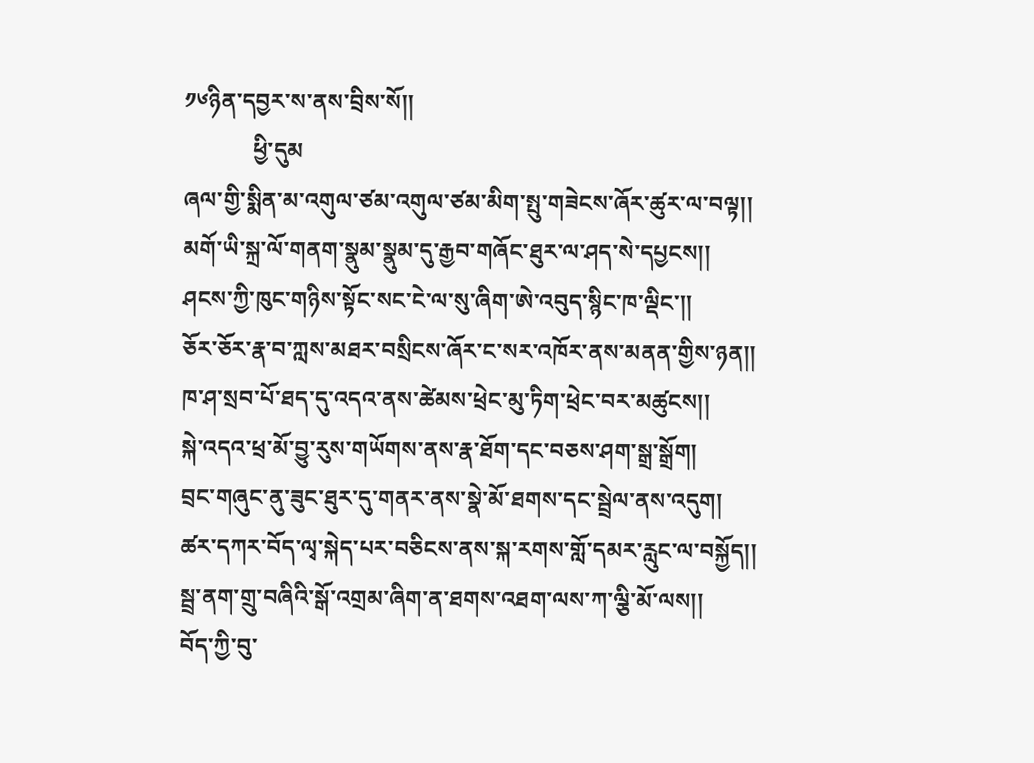༡༦ཉིན་དབྱར་ས་ནས་བྲིས་སོ།།
            ཕྱི་དུམ
ཞལ་གྱི་སྨིན་མ་འགུལ་ཙམ་འགུལ་ཙམ་མིག་སྤུ་གཟེངས་ཞོར་ཚུར་ལ་བལྟ།།
མགོ་ཡི་སྐྲ་ལོ་གནག་སྣུམ་སྣུམ་དུ་རྒྱབ་གཞོང་ཐུར་ལ་ཤད་སེ་དཔྱངས།།
ཤངས་ཀྱི་ཁུང་གཉིས་སྟོང་སང་ངེ་ལ་སུ་ཞིག་ཨེ་འབུད་སྙིང་ཁ་ལྡིང་།།
ཅོར་ཅོར་རྣ་བ་ཀླས་མཐར་བསྲིངས་ཞོར་ང་སར་འཁོར་ནས་མནན་གྱིས་ཉན།།
ཁ་ཤ་སྲབ་པོ་ཐད་དུ་འདའ་ནས་ཚེམས་ཕྲེང་མུ་ཏིག་ཕྲེང་བར་མཚུངས།།
སྐེ་འདའ་ཕྲ་མོ་བྱུ་རུས་གཡོགས་ནས་རྣ་ཐོག་དང་བཅས་ཤག་སྒྲ་སྒྲོག།
བྲང་གཞུང་ནུ་ཟུང་ཐུར་དུ་གནར་ནས་སྣེ་མོ་ཐགས་དང་སྦྲེལ་ནས་འདུག།
ཚར་དཀར་བོད་ལྭ་སྐེད་པར་བཅིངས་ནས་སྐ་རགས་གློ་དམར་རླུང་ལ་བསྐྱོད།།
སྦྲ་ནག་གྲུ་བཞིའི་སྒོ་འགྲམ་ཞིག་ན་ཐགས་འཐག་ལས་ཀ་ལྕི་མོ་ལས།།
བོད་ཀྱི་བུ་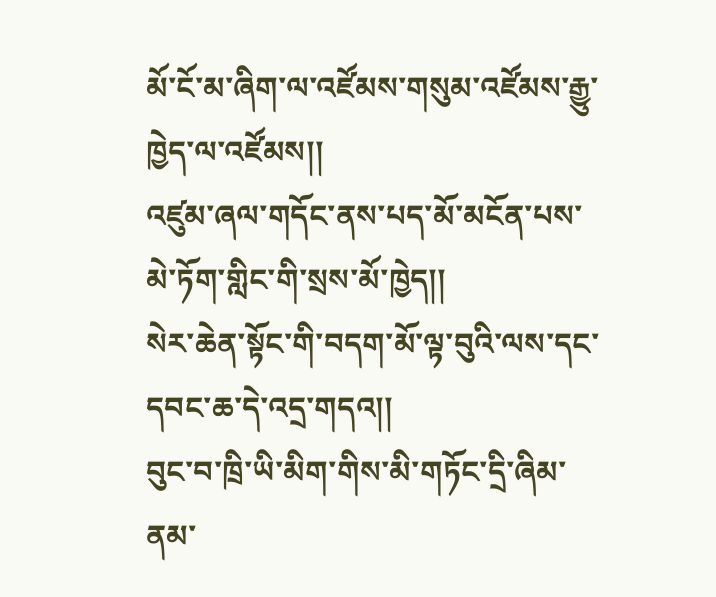མོ་ངོ་མ་ཞིག་ལ་འཛོམས་གསུམ་འཛོམས་རྒྱུ་ཁྱེད་ལ་འཛོམས།།
འཛུམ་ཞལ་གདོང་ནས་པད་མོ་མངོན་པས་མེ་ཏོག་གླིང་གི་སྲས་མོ་ཁྱེད།།
སེར་ཆེན་སྟོང་གི་བདག་མོ་ལྟ་བུའི་ལས་དང་དབང་ཆ་དེ་འདྲ་གདའ།།
བུང་བ་ཁྲི་ཡི་མིག་གིས་མི་གཏོང་དྲི་ཞིམ་ནམ་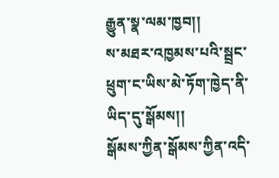རྒྱུན་སྣ་ལམ་ཁྱབ།།
ས་མཐར་འཁྱམས་པའི་སྦྲང་ཕྲུག་ང་ཡིས་མེ་ཏོག་ཁྱེད་ནི་ཡིད་དུ་སྒོམས།།
སྒོམས་ཀྱིན་སྒོམས་ཀྱིན་འདི་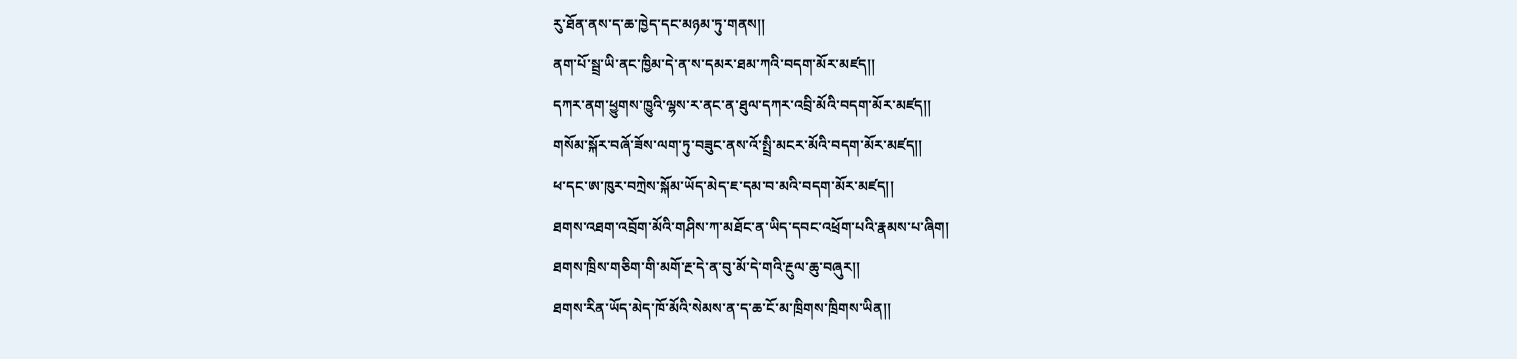རུ་ཐོན་ནས་ད་ཆ་ཁྱེད་དང་མཉམ་ཏུ་གནས།།
ནག་པོ་སྦྲ་ཡི་ནང་ཁྱིམ་དེ་ན་ས་དམར་ཐམ་ཀའི་བདག་མོར་མཛད།།
དཀར་ནག་ཕྱུགས་ཁྱུའི་ལྷས་ར་ནང་ན་ཐུལ་དཀར་འབྲི་མོའི་བདག་མོར་མཛད།།
གསོམ་སྐོར་བཞོ་ཟོས་ལག་ཏུ་བཟུང་ནས་འོ་སྤྲི་མངར་མོའི་བདག་མོར་མཛད།།
ཕ་དང་ཨ་ཁུར་བཀྲེས་སྐོམ་ཡོད་མེད་ཇ་དམ་བ་མའི་བདག་མོར་མཛད།།
ཐགས་འཐག་འབྲོག་མོའི་གཤིས་ཀ་མཐོང་ན་ཡིད་དབང་འཕྲོག་པའི་རྣམས་པ་ཞིག།
ཐགས་ཁྲིས་གཅིག་གི་མགོ་རྔ་དེ་ན་བུ་མོ་དེ་གའི་རྔུལ་ཆུ་བཞུར།།
ཐགས་རིན་ཡོད་མེད་ཁོ་མོའི་སེམས་ན་ད་ཆ་ངོ་མ་ཁྲིགས་ཁྲིགས་ཡིན།།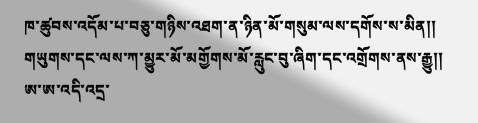ཁ་ཚུབས་འདོམ་པ་བཅུ་གཉིས་འཐག་ན་ཉིན་མོ་གསུམ་ལས་དགོས་ས་མིན།།
གཡུགས་དང་ལས་ཀ་མྱུར་མོ་མགྱོགས་མོ་རླུང་བུ་ཞིག་དང་འགྲོགས་ནས་རྒྱུ།།
ཨ་ཨ་འདི་འདྲ་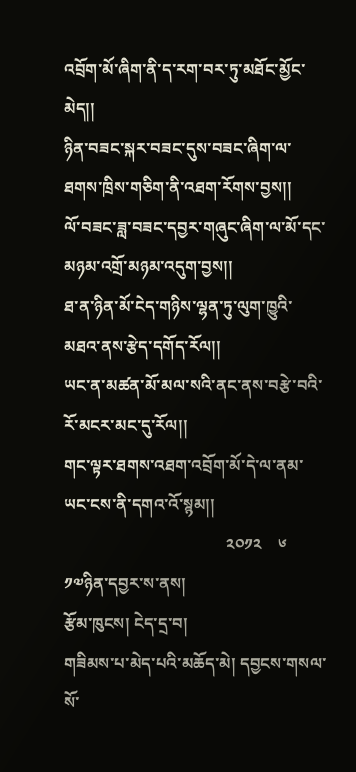འབྲོག་མོ་ཞིག་ནི་ད་རག་བར་ཏུ་མཐོང་མྱོང་མེད།།
ཉིན་བཟང་སྐར་བཟང་དུས་བཟང་ཞིག་ལ་ཐགས་ཁྲིས་གཅིག་ནི་འཐག་རོགས་བྱས།།
ལོ་བཟང་ཟླ་བཟང་དབྱར་གཞུང་ཞིག་ལ་མོ་དང་མཉམ་འགྲོ་མཉམ་འདུག་བྱས།།
ཐ་ན་ཉིན་མོ་ངེད་གཉིས་ལྷན་ཏུ་ལུག་ཁྱུའི་མཐའ་ནས་རྩེད་དགོད་རོལ།།
ཡང་ན་མཚན་མོ་མལ་སའི་ནང་ནས་བརྩེ་བའི་རོ་མངར་མང་དུ་རོལ།།
གང་ལྟར་ཐགས་འཐག་འབྲོག་མོ་དེ་ལ་ནམ་ཡང་ངས་ནི་དགའ་འོ་སྙམ།།
                                       ༢༠༡༢    ༦  ༡༧ཉིན་དབྱར་ས་ནས།
རྩོམ་ཁུངས། ངེད་དྲ་བ།
གཟིམས་པ་མེད་པའི་མཆོད་མེ། དབྱངས་གསལ་སོ་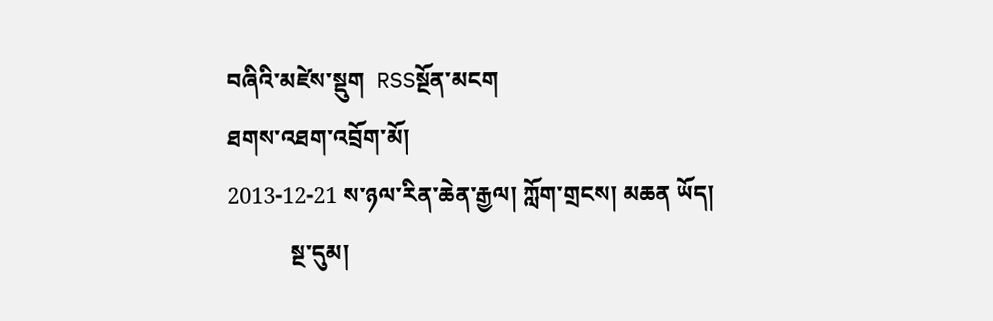བཞིའི་མཛེས་སྡུག  RSSསྔོན་མངག
ཐགས་འཐག་འབྲོག་མོ།
2013-12-21 ས་ཉལ་རིན་ཆེན་རྒྱལ། ཀློག་གྲངས། མཆན ཡོད།
           སྔ་དུམ།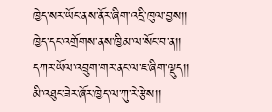ཁྱེད་སར་ཡོང་ནས་ནོར་ཞིག་འདྲི་ཁུལ་བྱས།།
ཁྱེད་དང་འགྲོགས་ནས་ཁྱིམ་ལ་སོང་བ་ན།།
དཀར་ཡོལ་འབྲུག་གར་ནང་ལ་ཇ་ཞིག་ལྡུད།།
མི་འཐུང་ཟེར་ཞོར་ཁྱེད་ལ་ཀུ་རེ་རྩེས།།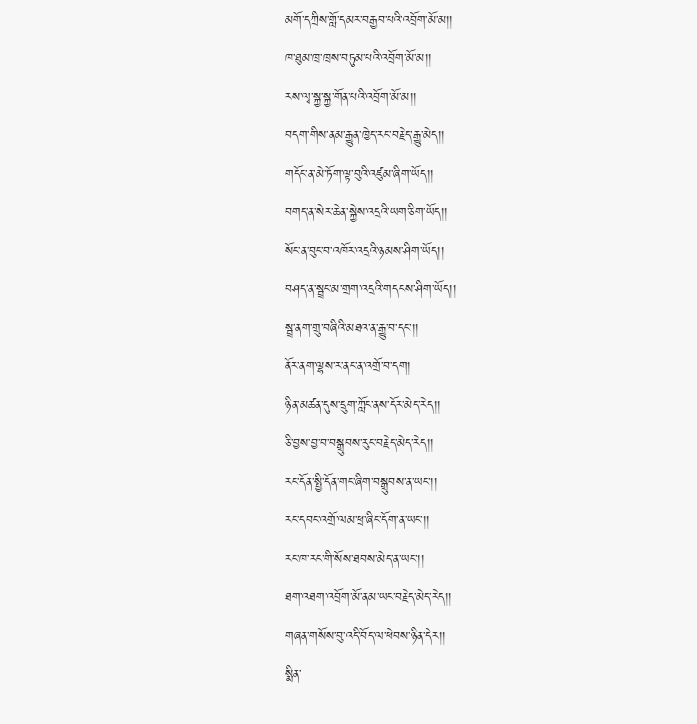མགོ་དཀྲིས་གློ་དམར་བརྒྱབ་པའི་འབྲོག་མོ་མ།།
ཁ་ཐུམ་ཁྲ་ཁྲས་བཏུམ་པའི་འབྲོག་མོ་མ།།
རས་ལྭ་སྐྱ་སྐྱ་གོན་པའི་འབྲོག་མོ་མ།།
བདག་གིས་ནམ་རྒྱུན་ཁྱེད་རང་བརྗེད་རྒྱུ་མེད།།
གདོང་ན་མེ་ཏོག་ལྟ་བུའི་འཛུམ་ཞིག་ཡོད།།
བགད་ན་སེར་ཆེན་སྐྱེས་འདྲའི་ཡག་ཅིག་ཡོད།།
སོང་ན་བུང་བ་འཁོར་འདྲའི་ཉམས་ཤིག་ཡོད།།
བཤད་ན་སྦྲང་མ་གྲག་འདྲའི་གདངས་ཤིག་ཡོད།།
སྦྲ་ནག་གྲུ་བཞིའི་མཐའ་ན་རྒྱུ་བ་དང་།།
ནོར་ནག་ལྷས་ར་ནང་ན་འགྲོ་བ་དག།
ཉིན་མཚན་དུས་དྲུག་ཀློང་ནས་དོར་མེད་རེད།།
ཅི་བྱས་བྱ་བ་བསྒྲུབས་རུང་བརྗེད་མེད་རེད།།
རང་དོན་སྤྱི་དོན་གང་ཞིག་བསྒྲུབས་ན་ཡང་།།
རང་དབང་འགྲོ་ལམ་ཕྲ་ཞིང་དོག་ན་ཡང་།།
རང་ཁ་རང་གི་སོས་ཐབས་མེད་ན་ཡང་།།
ཐག་འཐག་འབྲོག་མོ་ནམ་ཡང་བརྗེད་མེད་རེད།།
གཞན་གསོས་བུ་འདི་བོད་ལ་ཕེབས་ཉིན་དེར།།
སྨིན་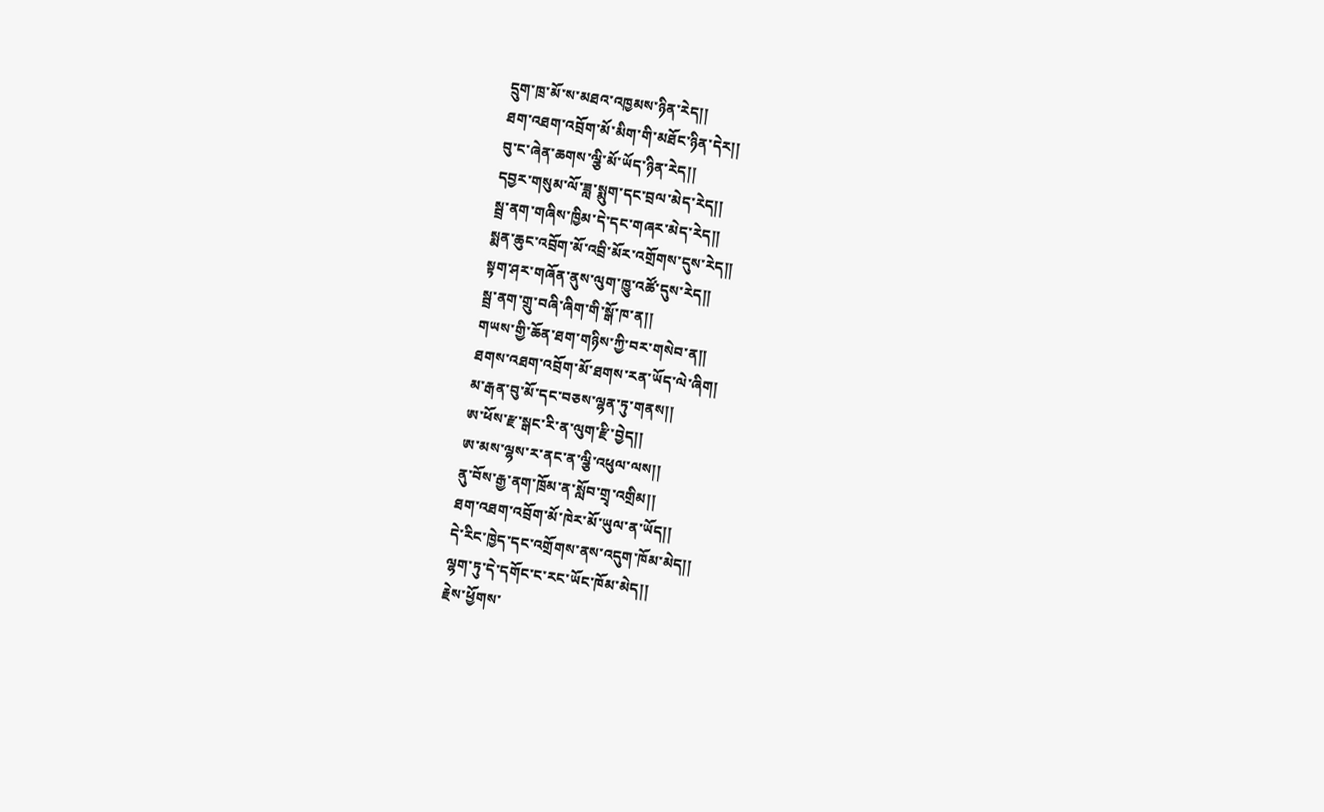དྲུག་ཁྲ་མོ་ས་མཐའ་འཁྱམས་ཉིན་རེད།།
ཐག་འཐག་འབྲོག་མོ་མིག་གི་མཐོང་ཉིན་དེར།།
བུ་ང་ཞེན་ཆགས་ལྕི་མོ་ཡོད་ཉིན་རེད།།
དབྱར་གསུམ་ལོ་ཟླ་སྨུག་དང་བྲལ་མེད་རེད།།
སྦྲ་ནག་གཞིས་ཁྱིམ་དེ་དང་གཞར་མེད་རེད།།
སྨན་ཆུང་འབྲོག་མོ་འབྲི་མོར་འགྲོགས་དུས་རེད།།
སྟག་ཤར་གཞོན་ནུས་ལུག་ཁྱུ་འཚོ་དུས་རེད།།
སྦྲ་ནག་གྲུ་བཞི་ཞིག་གི་སྒོ་ཁ་ན།།
གཡས་གྱི་ཆོན་ཐག་གཉིས་ཀྱི་བར་གསེབ་ན།།
ཐགས་འཐག་འབྲོག་མོ་ཐགས་རན་ཡོད་ལེ་ཞིག།
མ་རྒན་བུ་མོ་དང་བཅས་ལྷན་ཏུ་གནས།།
ཨ་ཕོས་རྫ་སྒང་རི་ན་ལུག་རྫི་བྱེད།།
ཨ་མས་ལྷས་ར་ནང་ན་ལྕི་འཕུལ་ལས།།
ནུ་བོས་རྒྱ་ནག་ཁྲོམ་ན་སློབ་གྲྭ་འགྲིམ།།
ཐག་འཐག་འབྲོག་མོ་ཁེར་མོ་ཡུལ་ན་ཡོད།།
དེ་རིང་ཁྱེད་དང་འགྲོགས་ནས་འདུག་ཁོམ་མེད།།
ལྷག་ཏུ་དེ་དགོང་ང་རང་ཡོང་ཁོམ་མེད།།
རྗེས་ཕྱོགས་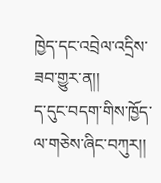ཁྱེད་དང་འབྲེལ་འདྲིས་ཟབ་གྱུར་ན།།
ད་དུང་བདག་གིས་ཁྱོད་ལ་གཅེས་ཞིང་བཀུར།།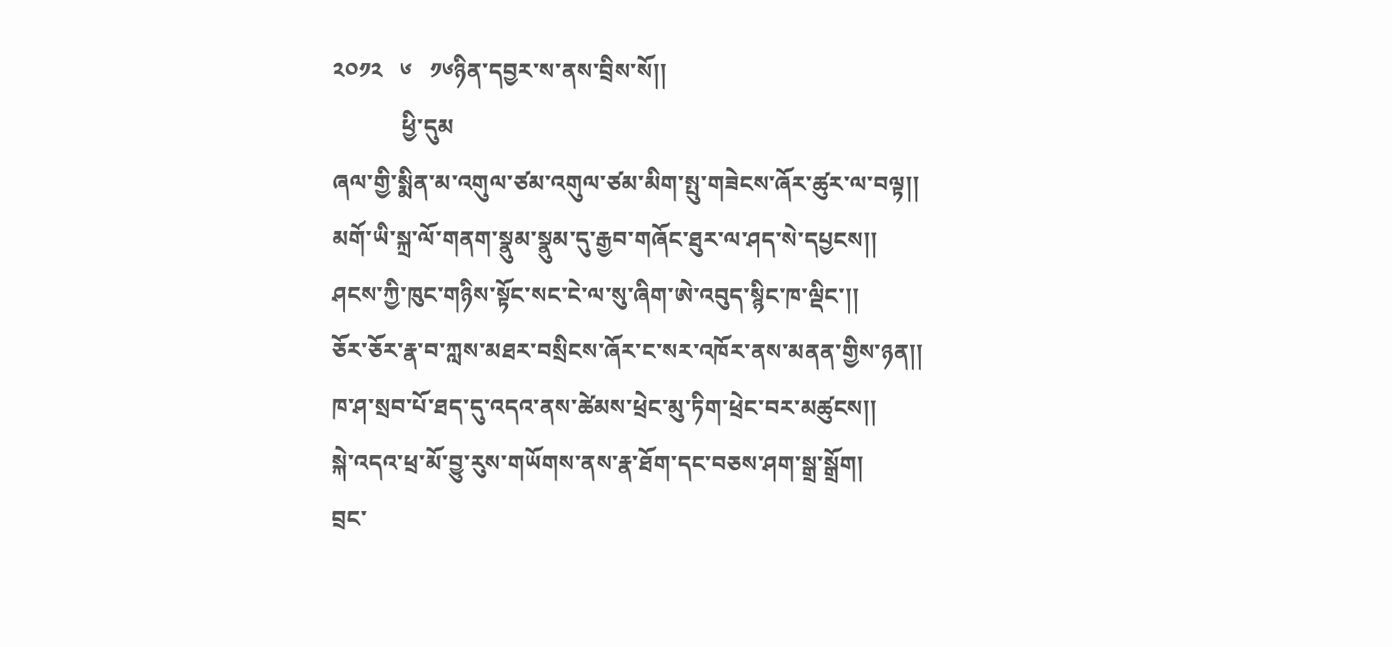༢༠༡༢   ༦   ༡༦ཉིན་དབྱར་ས་ནས་བྲིས་སོ།།
            ཕྱི་དུམ
ཞལ་གྱི་སྨིན་མ་འགུལ་ཙམ་འགུལ་ཙམ་མིག་སྤུ་གཟེངས་ཞོར་ཚུར་ལ་བལྟ།།
མགོ་ཡི་སྐྲ་ལོ་གནག་སྣུམ་སྣུམ་དུ་རྒྱབ་གཞོང་ཐུར་ལ་ཤད་སེ་དཔྱངས།།
ཤངས་ཀྱི་ཁུང་གཉིས་སྟོང་སང་ངེ་ལ་སུ་ཞིག་ཨེ་འབུད་སྙིང་ཁ་ལྡིང་།།
ཅོར་ཅོར་རྣ་བ་ཀླས་མཐར་བསྲིངས་ཞོར་ང་སར་འཁོར་ནས་མནན་གྱིས་ཉན།།
ཁ་ཤ་སྲབ་པོ་ཐད་དུ་འདའ་ནས་ཚེམས་ཕྲེང་མུ་ཏིག་ཕྲེང་བར་མཚུངས།།
སྐེ་འདའ་ཕྲ་མོ་བྱུ་རུས་གཡོགས་ནས་རྣ་ཐོག་དང་བཅས་ཤག་སྒྲ་སྒྲོག།
བྲང་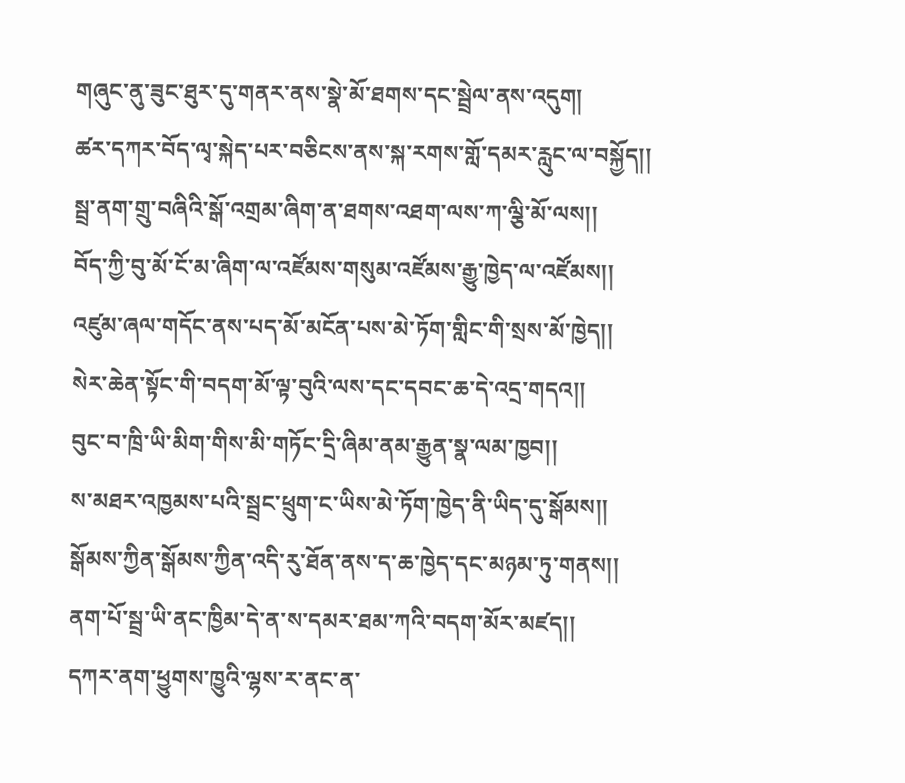གཞུང་ནུ་ཟུང་ཐུར་དུ་གནར་ནས་སྣེ་མོ་ཐགས་དང་སྦྲེལ་ནས་འདུག།
ཚར་དཀར་བོད་ལྭ་སྐེད་པར་བཅིངས་ནས་སྐ་རགས་གློ་དམར་རླུང་ལ་བསྐྱོད།།
སྦྲ་ནག་གྲུ་བཞིའི་སྒོ་འགྲམ་ཞིག་ན་ཐགས་འཐག་ལས་ཀ་ལྕི་མོ་ལས།།
བོད་ཀྱི་བུ་མོ་ངོ་མ་ཞིག་ལ་འཛོམས་གསུམ་འཛོམས་རྒྱུ་ཁྱེད་ལ་འཛོམས།།
འཛུམ་ཞལ་གདོང་ནས་པད་མོ་མངོན་པས་མེ་ཏོག་གླིང་གི་སྲས་མོ་ཁྱེད།།
སེར་ཆེན་སྟོང་གི་བདག་མོ་ལྟ་བུའི་ལས་དང་དབང་ཆ་དེ་འདྲ་གདའ།།
བུང་བ་ཁྲི་ཡི་མིག་གིས་མི་གཏོང་དྲི་ཞིམ་ནམ་རྒྱུན་སྣ་ལམ་ཁྱབ།།
ས་མཐར་འཁྱམས་པའི་སྦྲང་ཕྲུག་ང་ཡིས་མེ་ཏོག་ཁྱེད་ནི་ཡིད་དུ་སྒོམས།།
སྒོམས་ཀྱིན་སྒོམས་ཀྱིན་འདི་རུ་ཐོན་ནས་ད་ཆ་ཁྱེད་དང་མཉམ་ཏུ་གནས།།
ནག་པོ་སྦྲ་ཡི་ནང་ཁྱིམ་དེ་ན་ས་དམར་ཐམ་ཀའི་བདག་མོར་མཛད།།
དཀར་ནག་ཕྱུགས་ཁྱུའི་ལྷས་ར་ནང་ན་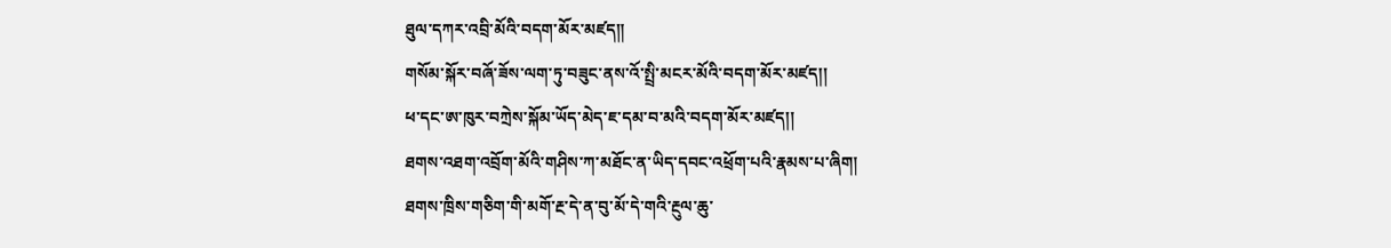ཐུལ་དཀར་འབྲི་མོའི་བདག་མོར་མཛད།།
གསོམ་སྐོར་བཞོ་ཟོས་ལག་ཏུ་བཟུང་ནས་འོ་སྤྲི་མངར་མོའི་བདག་མོར་མཛད།།
ཕ་དང་ཨ་ཁུར་བཀྲེས་སྐོམ་ཡོད་མེད་ཇ་དམ་བ་མའི་བདག་མོར་མཛད།།
ཐགས་འཐག་འབྲོག་མོའི་གཤིས་ཀ་མཐོང་ན་ཡིད་དབང་འཕྲོག་པའི་རྣམས་པ་ཞིག།
ཐགས་ཁྲིས་གཅིག་གི་མགོ་རྔ་དེ་ན་བུ་མོ་དེ་གའི་རྔུལ་ཆུ་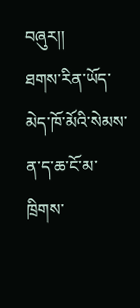བཞུར།།
ཐགས་རིན་ཡོད་མེད་ཁོ་མོའི་སེམས་ན་ད་ཆ་ངོ་མ་ཁྲིགས་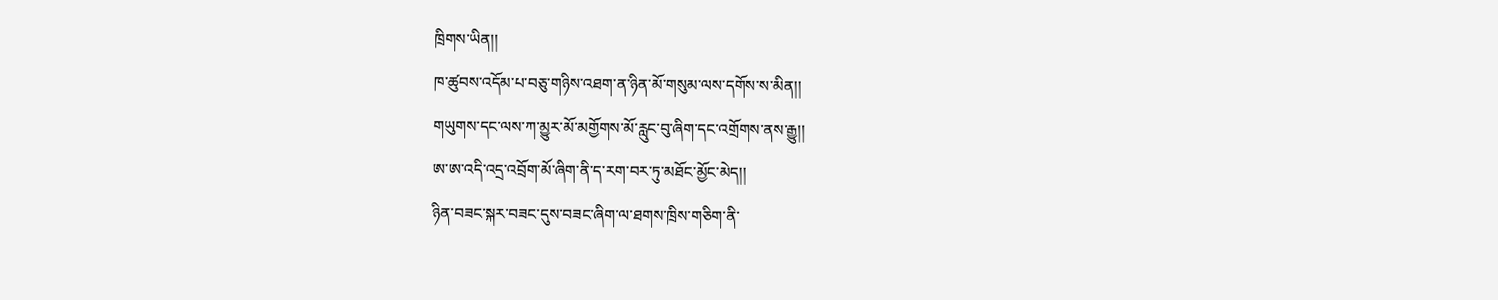ཁྲིགས་ཡིན།།
ཁ་ཚུབས་འདོམ་པ་བཅུ་གཉིས་འཐག་ན་ཉིན་མོ་གསུམ་ལས་དགོས་ས་མིན།།
གཡུགས་དང་ལས་ཀ་མྱུར་མོ་མགྱོགས་མོ་རླུང་བུ་ཞིག་དང་འགྲོགས་ནས་རྒྱུ།།
ཨ་ཨ་འདི་འདྲ་འབྲོག་མོ་ཞིག་ནི་ད་རག་བར་ཏུ་མཐོང་མྱོང་མེད།།
ཉིན་བཟང་སྐར་བཟང་དུས་བཟང་ཞིག་ལ་ཐགས་ཁྲིས་གཅིག་ནི་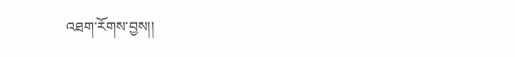འཐག་རོགས་བྱས།།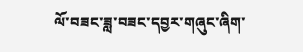ལོ་བཟང་ཟླ་བཟང་དབྱར་གཞུང་ཞིག་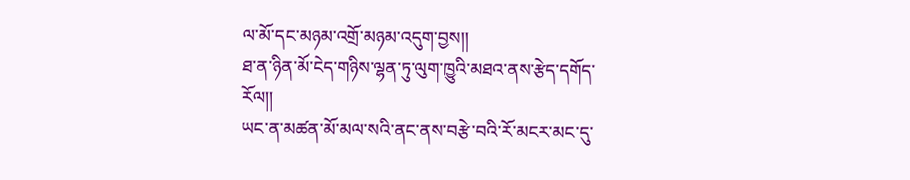ལ་མོ་དང་མཉམ་འགྲོ་མཉམ་འདུག་བྱས།།
ཐ་ན་ཉིན་མོ་ངེད་གཉིས་ལྷན་ཏུ་ལུག་ཁྱུའི་མཐའ་ནས་རྩེད་དགོད་རོལ།།
ཡང་ན་མཚན་མོ་མལ་སའི་ནང་ནས་བརྩེ་བའི་རོ་མངར་མང་དུ་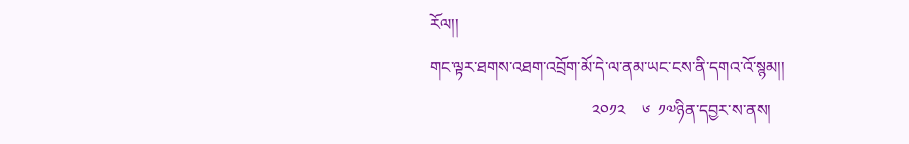རོལ།།
གང་ལྟར་ཐགས་འཐག་འབྲོག་མོ་དེ་ལ་ནམ་ཡང་ངས་ནི་དགའ་འོ་སྙམ།།
                                       ༢༠༡༢    ༦  ༡༧ཉིན་དབྱར་ས་ནས།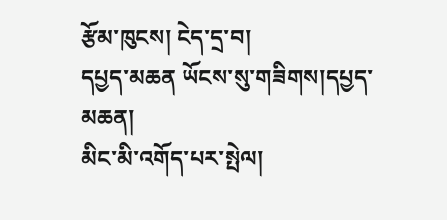རྩོམ་ཁུངས། ངེད་དྲ་བ།
དཔྱད་མཆན ཡོངས་སུ་གཟིགས།དཔྱད་མཆན།
མིང་མི་འགོད་པར་སྤེལ།